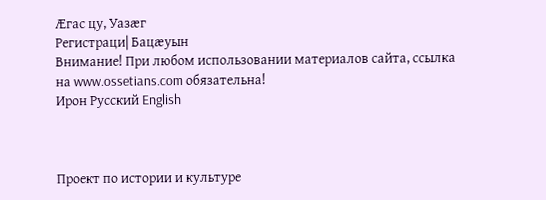Æгас цу, Уазæг
Регистраци| Бацæуын
Внимание! При любом использовании материалов сайта, ссылка на www.ossetians.com обязательна!
Ирон Русский English



Проект по истории и культуре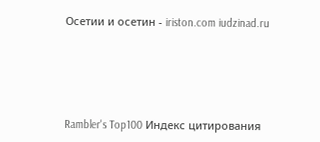Осетии и осетин - iriston.com iudzinad.ru





Rambler's Top100 Индекс цитирования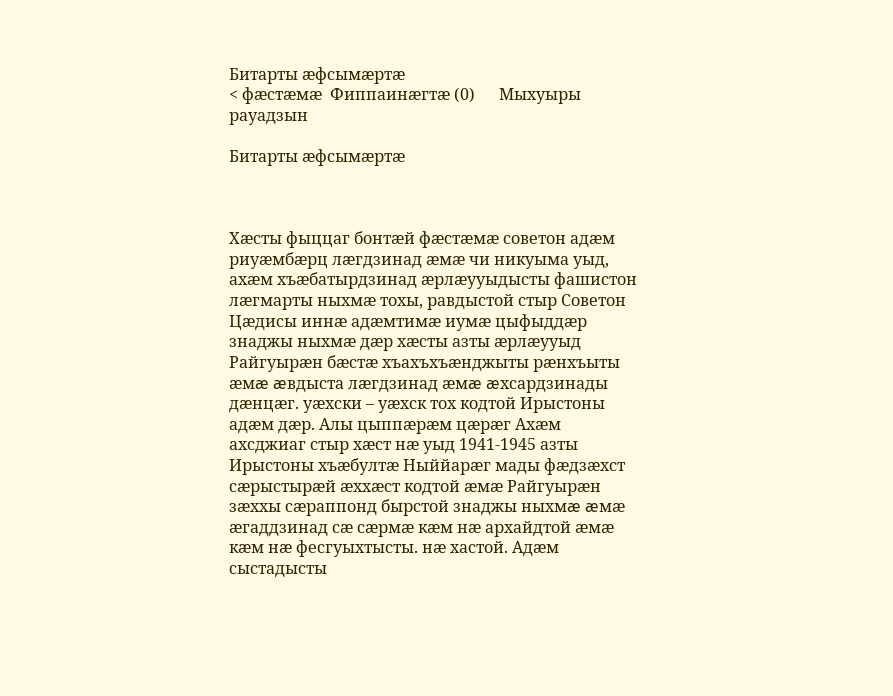Битарты æфсымæртæ
< фæстæмæ  Фиппаинæгтæ (0)      Мыхуыры рауадзын

Битарты æфсымæртæ



Хæсты фыццаг бонтæй фæстæмæ советон адæм риуæмбæрц лæгдзинад æмæ чи никуыма уыд, ахæм хъæбатырдзинад æрлæууыдысты фашистон лæгмарты ныхмæ тохы, равдыстой стыр Советон Цæдисы иннæ адæмтимæ иумæ цыфыддæр знаджы ныхмæ дæр хæсты азты æрлæууыд Райгуырæн бæстæ хъахъхъæнджыты рæнхъыты æмæ æвдыста лæгдзинад æмæ æхсардзинады дæнцæг. уæхски – уæхск тох кодтой Ирыстоны адæм дæр. Алы цыппæрæм цæрæг Ахæм ахсджиаг стыр хæст нæ уыд 1941-1945 азты Ирыстоны хъæбултæ Ныййарæг мады фæдзæхст сæрыстырæй æххæст кодтой æмæ Райгуырæн зæххы сæраппонд бырстой знаджы ныхмæ æмæ æгаддзинад сæ сæрмæ кæм нæ архайдтой æмæ кæм нæ фесгуыхтысты. нæ хастой. Адæм сыстадысты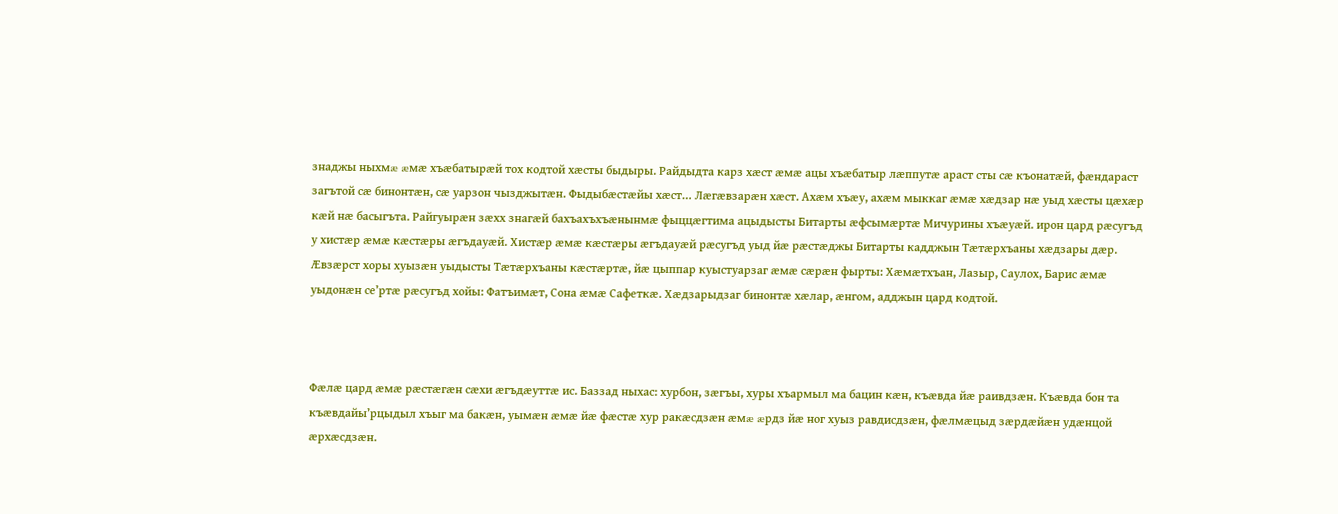знаджы ныхмæ æмæ хъæбатырæй тох кодтой хæсты быдыры. Райдыдта карз хæст æмæ ацы хъæбатыр лæппутæ араст сты сæ къонатæй, фæндараст загътой сæ бинонтæн, сæ уарзон чызджытæн. Фыдыбæстæйы хæст… Лæгæвзарæн хæст. Ахæм хъæу, ахæм мыккаг æмæ хæдзар нæ уыд хæсты цæхæр кæй нæ басыгъта. Райгуырæн зæхх знагæй бахъахъхъæнынмæ фыццæгтима ацыдысты Битарты æфсымæртæ Мичурины хъæуæй. ирон цард рæсугъд у хистæр æмæ кæстæры æгъдауæй. Хистæр æмæ кæстæры æгъдауæй рæсугъд уыд йæ рæстæджы Битарты кадджын Тæтæрхъаны хæдзары дæр. Æвзæрст хоры хуызæн уыдысты Тæтæрхъаны кæстæртæ, йæ цыппар куыстуарзаг æмæ сæрæн фырты: Хæмæтхъан, Лазыр, Саулох, Барис æмæ уыдонæн се’ртæ рæсугъд хойы: Фатъимæт, Сона æмæ Сафеткæ. Хæдзарыдзаг бинонтæ хæлар, æнгом, адджын цард кодтой.



Фæлæ цард æмæ рæстæгæн сæхи æгъдæуттæ ис. Баззад ныхас: хурбон, зæгъы, хуры хъармыл ма бацин кæн, къæвда йæ раивдзæн. Къæвда бон та къæвдайы’рцыдыл хъыг ма бакæн, уымæн æмæ йæ фæстæ хур ракæсдзæн æмæ æрдз йæ ног хуыз равдисдзæн, фæлмæцыд зæрдæйæн удæнцой æрхæсдзæн.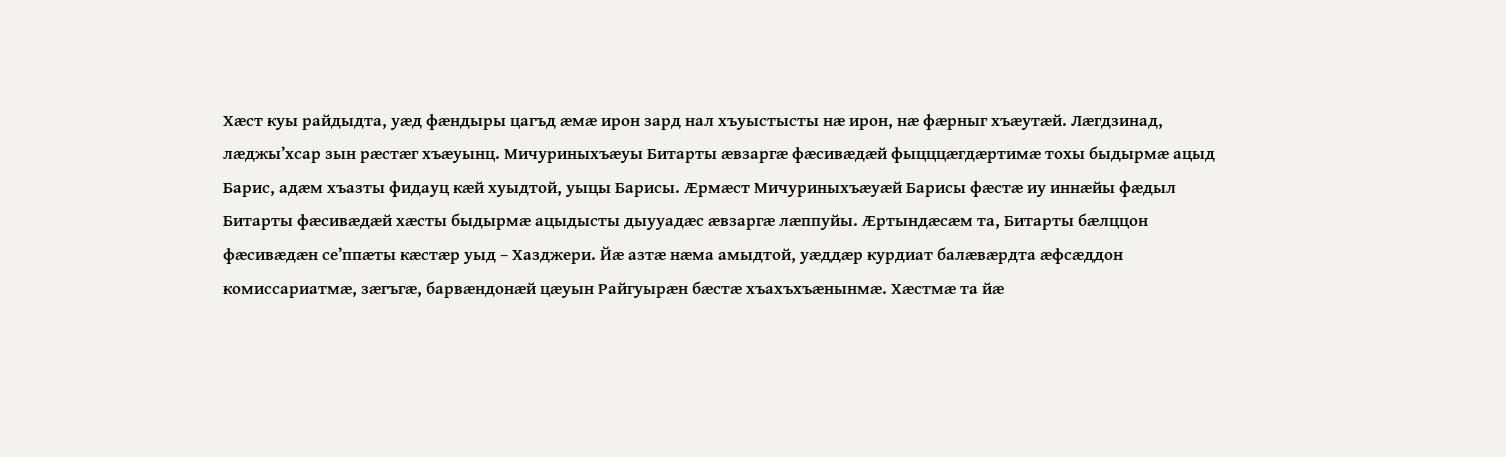Хæст куы райдыдта, уæд фæндыры цагъд æмæ ирон зард нал хъуыстысты нæ ирон, нæ фæрныг хъæутæй. Лæгдзинад, лæджы’хсар зын рæстæг хъæуынц. Мичуриныхъæуы Битарты æвзаргæ фæсивæдæй фыцццæгдæртимæ тохы быдырмæ ацыд Барис, адæм хъазты фидауц кæй хуыдтой, уыцы Барисы. Æрмæст Мичуриныхъæуæй Барисы фæстæ иу иннæйы фæдыл Битарты фæсивæдæй хæсты быдырмæ ацыдысты дыууадæс æвзаргæ лæппуйы. Æртындæсæм та, Битарты бæлццон фæсивæдæн се’ппæты кæстæр уыд – Хазджери. Йæ азтæ нæма амыдтой, уæддæр курдиат балæвæрдта æфсæддон комиссариатмæ, зæгъгæ, барвæндонæй цæуын Райгуырæн бæстæ хъахъхъæнынмæ. Хæстмæ та йæ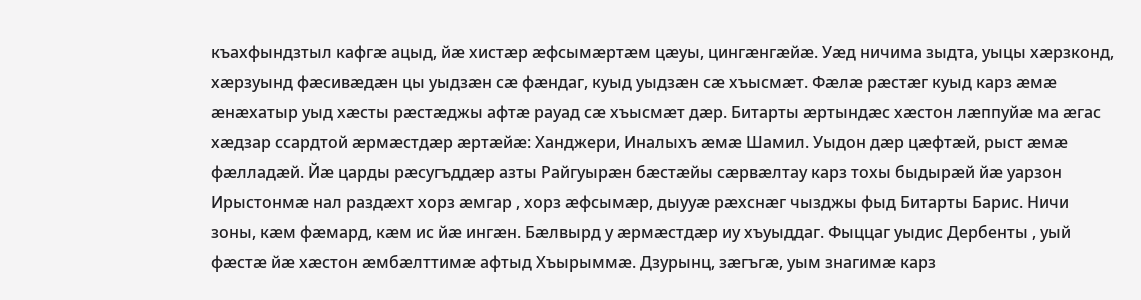къахфындзтыл кафгæ ацыд, йæ хистæр æфсымæртæм цæуы, цингæнгæйæ. Уæд ничима зыдта, уыцы хæрзконд, хæрзуынд фæсивæдæн цы уыдзæн сæ фæндаг, куыд уыдзæн сæ хъысмæт. Фæлæ рæстæг куыд карз æмæ æнæхатыр уыд хæсты рæстæджы афтæ рауад сæ хъысмæт дæр. Битарты æртындæс хæстон лæппуйæ ма æгас хæдзар ссардтой æрмæстдæр æртæйæ: Ханджери, Иналыхъ æмæ Шамил. Уыдон дæр цæфтæй, рыст æмæ фæлладæй. Йæ царды рæсугъддæр азты Райгуырæн бæстæйы сæрвæлтау карз тохы быдырæй йæ уарзон Ирыстонмæ нал раздæхт хорз æмгар , хорз æфсымæр, дыууæ рæхснæг чызджы фыд Битарты Барис. Ничи зоны, кæм фæмард, кæм ис йæ ингæн. Бæлвырд у æрмæстдæр иу хъуыддаг. Фыццаг уыдис Дербенты , уый фæстæ йæ хæстон æмбæлттимæ афтыд Хъырыммæ. Дзурынц, зæгъгæ, уым знагимæ карз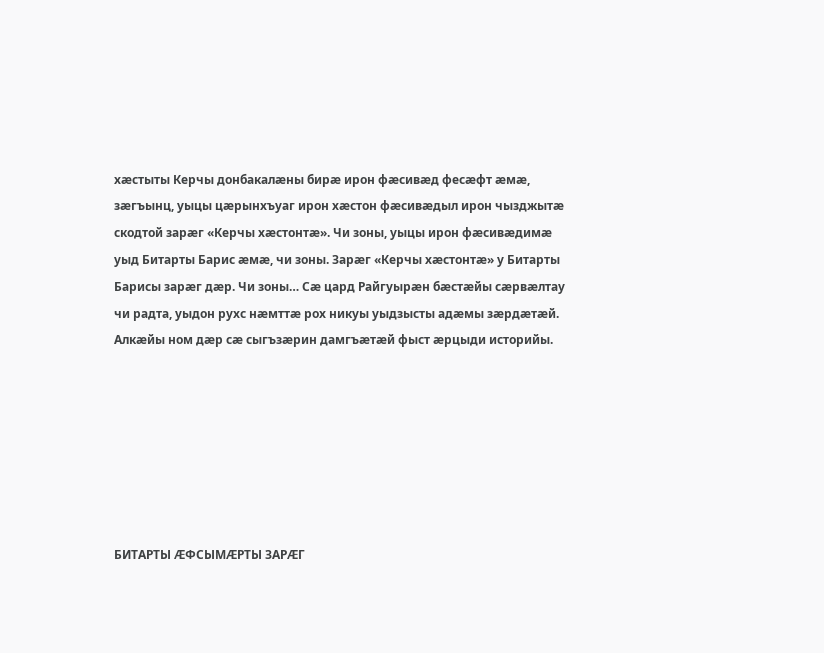хæстыты Керчы донбакалæны бирæ ирон фæсивæд фесæфт æмæ, зæгъынц, уыцы цæрынхъуаг ирон хæстон фæсивæдыл ирон чызджытæ скодтой зарæг «Керчы хæстонтæ». Чи зоны, уыцы ирон фæсивæдимæ уыд Битарты Барис æмæ, чи зоны. Зарæг «Керчы хæстонтæ» у Битарты Барисы зарæг дæр. Чи зоны… Сæ цард Райгуырæн бæстæйы сæрвæлтау чи радта, уыдон рухс нæмттæ рох никуы уыдзысты адæмы зæрдæтæй. Алкæйы ном дæр сæ сыгъзæрин дамгъæтæй фыст æрцыди историйы.







БИТАРТЫ ÆФСЫМÆРТЫ ЗАРÆГ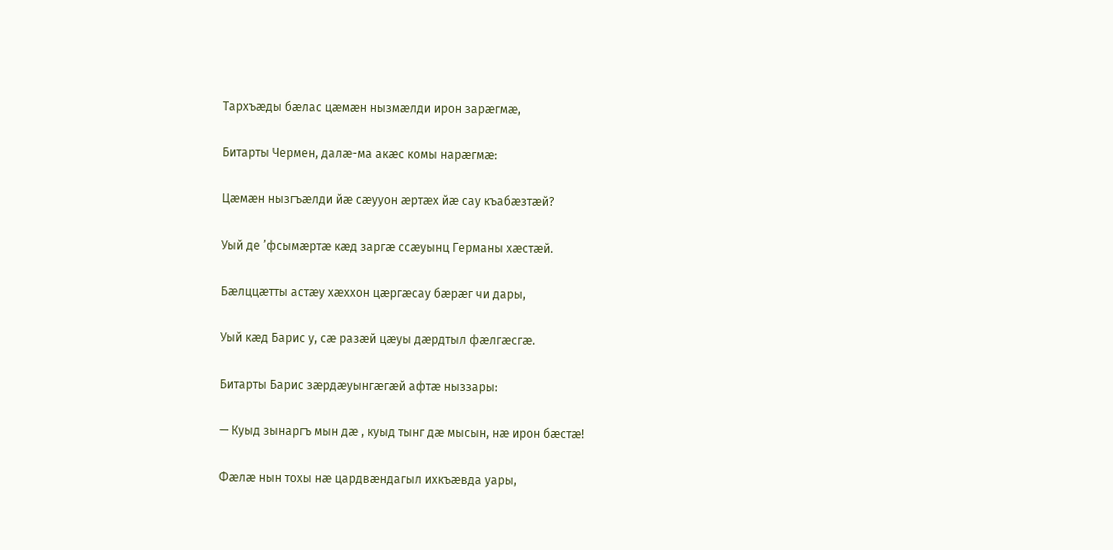Тархъæды бæлас цæмæн нызмæлди ирон зарæгмæ,

Битарты Чермен, далæ-ма акæс комы нарæгмæ:

Цæмæн нызгъæлди йæ сæууон æртæх йæ сау къабæзтæй?

Уый де ’фсымæртæ кæд заргæ ссæуынц Германы хæстæй.

Бæлццæтты астæу хæххон цæргæсау бæрæг чи дары,

Уый кæд Барис у, сæ разæй цæуы дæрдтыл фæлгæсгæ.

Битарты Барис зæрдæуынгæгæй афтæ ныззары:

— Куыд зынаргъ мын дæ , куыд тынг дæ мысын, нæ ирон бæстæ!

Фæлæ нын тохы нæ цардвæндагыл ихкъæвда уары,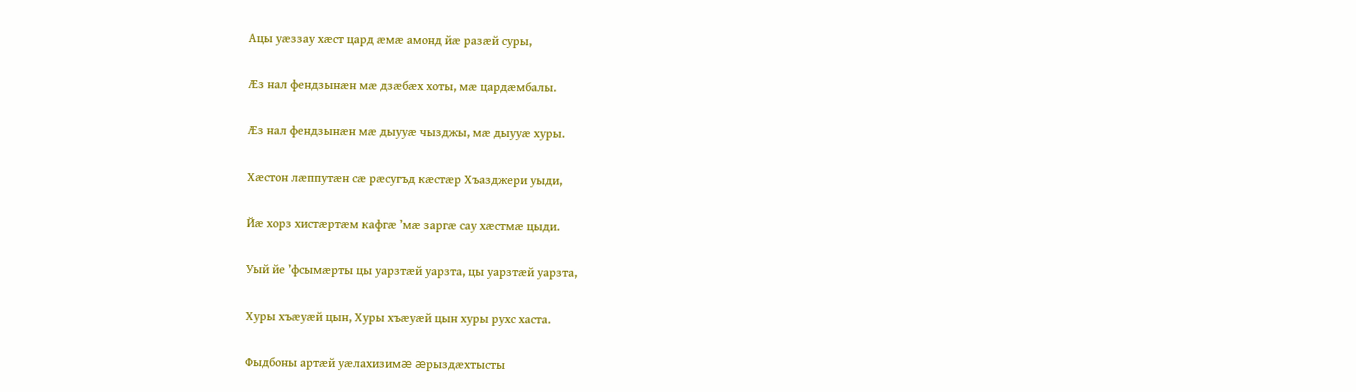Ацы уæззау хæст цард æмæ амонд йæ разæй суры,

Æз нал фендзынæн мæ дзæбæх хоты, мæ цардæмбалы.

Æз нал фендзынæн мæ дыууæ чызджы, мæ дыууæ хуры.

Хæстон лæппутæн сæ рæсугъд кæстæр Хъазджери уыди,

Йæ хорз хистæртæм кафгæ ’мæ заргæ сау хæстмæ цыди.

Уый йе ’фсымæрты цы уарзтæй уарзта, цы уарзтæй уарзта,

Хуры хъæуæй цын, Хуры хъæуæй цын хуры рухс хаста.

Фыдбоны артæй уæлахизимæ æрыздæхтысты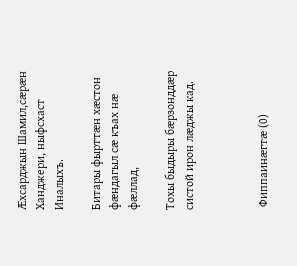Æхсарджын Шамил,сæрæн Ханджери, ныфсхаст Иналыхъ.

Битары фырттæн хæстон фæндагыл сæ къах нæ фæллад,

Тохы быдыры бæрзонддæр систой ирон лæджы кад.



 Фиппаинæгтæ (0)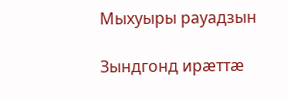Мыхуыры рауадзын

Зындгонд ирæттæ